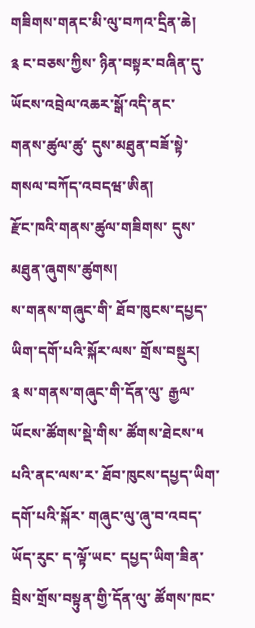གཟིགས་གནང་མི་ལུ་བཀའ་དྲིན་ཆེ།
༉ ང་བཅས་ཀྱིས་ ཉིན་བསྟར་བཞིན་དུ་
ཡོངས་འབྲེལ་འཆར་སྒོ་འདི་ནང་
གནས་ཚུལ་ཚུ་ དུས་མཐུན་བཟོ་སྟེ་ གསལ་བཀོད་འབདཝ་ཨིན།
རྫོང་ཁའི་གནས་ཚུལ་གཟིགས་ དུས་མཐུན་ཞུགས་ཚུགས།
ས་གནས་གཞུང་གི་ ཐོབ་ཁུངས་དཔྱད་ཡིག་དགོ་པའི་སྐོར་ལས་ གྲོས་བསྡུར།
༉ ས་གནས་གཞུང་གི་དོན་ལུ་ རྒྱལ་ཡོངས་ཚོགས་སྡེ་གིས་ ཚོགས་ཐེངས་༥ པའི་ནང་ལས་ར་ ཐོབ་ཁུངས་དཔྱད་ཡིག་དགོ་པའི་སྐོར་ གཞུང་ལུ་ཞུ་བ་འབད་ཡོད་རུང་ ད་ལྟོ་ཡང་ དཔྱད་ཡིག་ཟིན་བྲིས་གྲོས་བསྟུན་གྱི་དོན་ལུ་ ཚོགས་ཁང་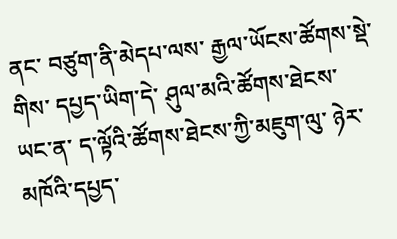ནང་ བཙུག་ནི་མེདཔ་ལས་ རྒྱལ་ཡོངས་ཚོགས་སྡེ་གིས་ དཔྱད་ཡིག་དེ་ ཤུལ་མའི་ཚོགས་ཐེངས་ ཡང་ན་ ད་ལྟོའི་ཚོགས་ཐེངས་ཀྱི་མཇུག་ལུ་ ཉེར་མཁོའི་དཔྱད་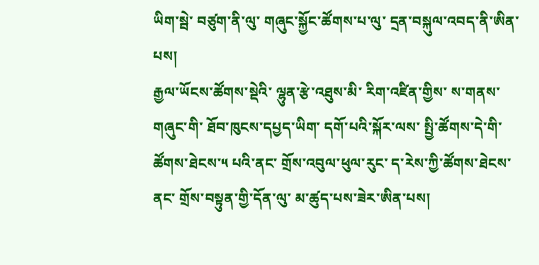ཡིག་སྦེ་ བཙུག་ནི་ལུ་ གཞུང་སྐྱོང་ཚོགས་པ་ལུ་ དྲན་བསྐུལ་འབད་ནི་ཨིན་པས།
རྒྱལ་ཡོངས་ཚོགས་སྡེའི་ ལྷུན་རྩེ་འཐུས་མི་ རིག་འཛིན་གྱིས་ ས་གནས་གཞུང་གི་ ཐོབ་ཁུངས་དཔྱད་ཡིག་ དགོ་པའི་སྐོར་ལས་ སྤྱི་ཚོགས་དེ་གི་ ཚོགས་ཐེངས་༥ པའི་ནང་ གྲོས་འབུལ་ཕུལ་རུང་ ད་རེས་ཀྱི་ཚོགས་ཐེངས་ནང་ གྲོས་བསྟུན་གྱི་དོན་ལུ་ མ་ཚུད་པས་ཟེར་ཨིན་པས།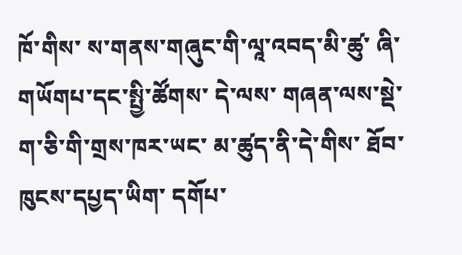ཁོ་གིས་ ས་གནས་གཞུང་གི་ལཱ་འབད་མི་ཚུ་ ཞི་གཡོགཔ་དང་སྤྱི་ཚོགས་ དེ་ལས་ གཞན་ལས་སྡེ་ ག་ཅི་གི་གྲས་ཁར་ཡང་ མ་ཚུད་ནི་དེ་གིས་ ཐོབ་ཁུངས་དཔྱད་ཡིག་ དགོཔ་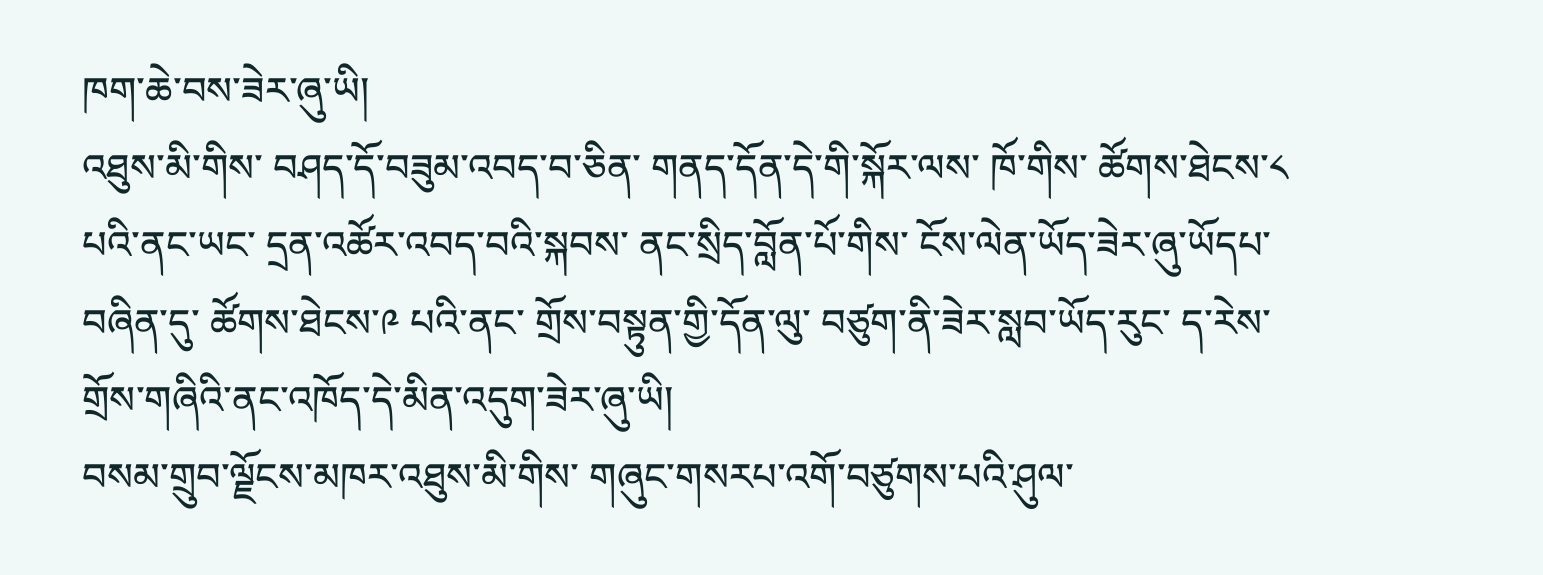ཁག་ཆེ་བས་ཟེར་ཞུ་ཡི།
འཐུས་མི་གིས་ བཤད་དོ་བཟུམ་འབད་བ་ཅིན་ གནད་དོན་དེ་གི་སྐོར་ལས་ ཁོ་གིས་ ཚོགས་ཐེངས་༨ པའི་ནང་ཡང་ དྲན་འཚོར་འབད་བའི་སྐབས་ ནང་སྲིད་བློན་པོ་གིས་ ངོས་ལེན་ཡོད་ཟེར་ཞུ་ཡོདཔ་བཞིན་དུ་ ཚོགས་ཐེངས་༩ པའི་ནང་ གྲོས་བསྟུན་གྱི་དོན་ལུ་ བཙུག་ནི་ཟེར་སླབ་ཡོད་རུང་ ད་རེས་ གྲོས་གཞིའི་ནང་འཁོད་དེ་མིན་འདུག་ཟེར་ཞུ་ཡི།
བསམ་གྲུབ་ལྗོངས་མཁར་འཐུས་མི་གིས་ གཞུང་གསརཔ་འགོ་བཙུགས་པའི་ཤུལ་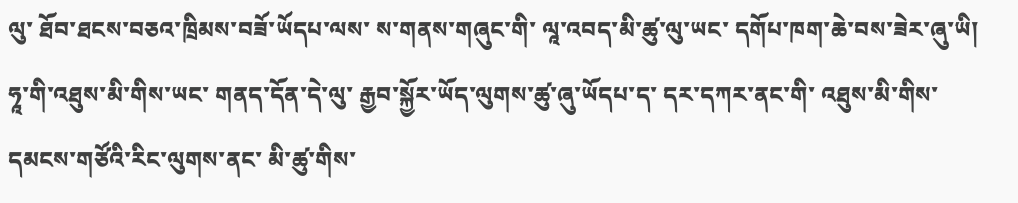ལུ་ ཐོབ་ཐངས་བཅའ་ཁྲིམས་བཟོ་ཡོདཔ་ལས་ ས་གནས་གཞུང་གི་ ལཱ་འབད་མི་ཚུ་ལུ་ཡང་ དགོཔ་ཁག་ཆེ་བས་ཟེར་ཞུ་ཡི།
ཧཱ་གི་འཐུས་མི་གིས་ཡང་ གནད་དོན་དེ་ལུ་ རྒྱབ་སྐྱོར་ཡོད་ལུགས་ཚུ་ཞུ་ཡོདཔ་ད་ དར་དཀར་ནང་གི་ འཐུས་མི་གིས་ དམངས་གཙོའི་རིང་ལུགས་ནང་ མི་ཚུ་གིས་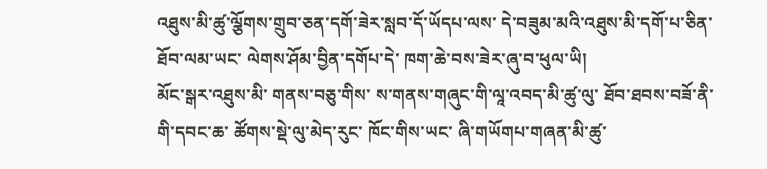འཐུས་མི་ཚུ་ལྕོགས་གྲུབ་ཅན་དགོ་ཟེར་སླབ་དོ་ཡོདཔ་ལས་ དེ་བཟུམ་མའི་འཐུས་མི་དགོ་པ་ཅིན་ ཐོབ་ལམ་ཡང་ ལེགས་ཤོམ་བྱིན་དགོཔ་དེ་ ཁག་ཆེ་བས་ཟེར་ཞུ་བ་ཕུལ་ཡི།
མོང་སྒར་འཐུས་མི་ གནས་བཅུ་གིས་ ས་གནས་གཞུང་གི་ལཱ་འབད་མི་ཚུ་ལུ་ ཐོབ་ཐབས་བཟོ་ནི་གི་དབང་ཆ་ ཚོགས་སྡེ་ལུ་མེད་རུང་ ཁོང་གིས་ཡང་ ཞི་གཡོགཔ་གཞན་མི་ཚུ་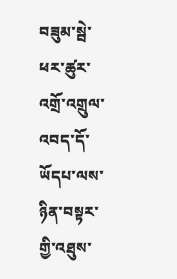བཟུམ་སྦེ་ ཕར་ཚུར་འགྲོ་འགྲུལ་འབད་དོ་ཡོདཔ་ལས་ ཉིན་བསྟར་གྱི་འཐུས་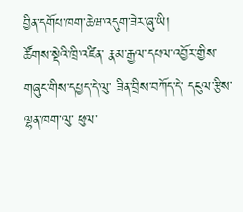བྱིན་དགོཔ་ཁག་ཆེཝ་འདུག་ཟེར་ཞུ་ཡི།
ཚོགས་སྡེའི་ཁྲི་འཛིན་ རྣམ་རྒྱལ་དཔལ་འབྱོར་གྱིས་ གཞུང་གིས་དཔྱད་དེ་ལུ་ ཟིན་བྲིས་བཀོད་དེ་ དངུལ་རྩིས་ལྷན་ཁག་ལུ་ ཕུལ་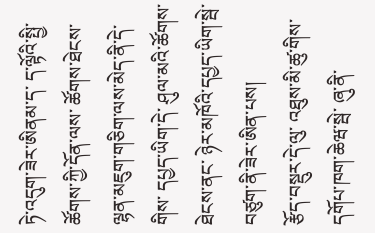ཏེ་འདུག་ཟེར་ཨིནམ་ད་ ད་ལྟོའི་སྤྱི་ཚོགས་ཀྱི་དོན་ལས་ ཚོགས་ཐེངས་ལྷན་མཇུག་གཅིག་ལས་མེད་ནི་དེ་གིས་ དཔྱད་ཡིག་དེ་ ཤུལ་མའི་ཚོགས་ཐེངས་ནང་ ཉེར་མཁོའི་དཔྱད་ཡིག་སྦེ་ བཙུག་ནི་ཟེར་ཨིན་པས།
རྩོད་བསྡུར་དེ་ལུ་ འཐུས་མི་ཚུ་གིས་ དགོཔ་ཁག་ཆེཝ་སྦེ་ ཞུ་ནི་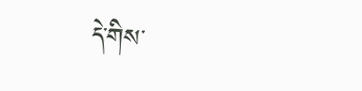དེ་གིས་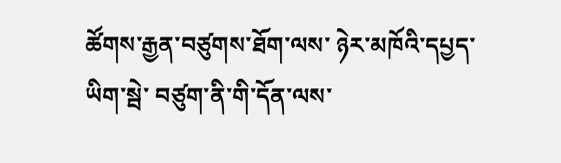ཚོགས་རྒྱན་བཙུགས་ཐོག་ལས་ ཉེར་མཁོའི་དཔྱད་ཡིག་སྦེ་ བཙུག་ནི་གི་དོན་ལས་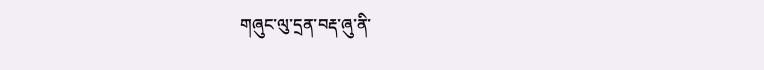གཞུང་ལུ་དྲན་བརྡ་ཞུ་ནི་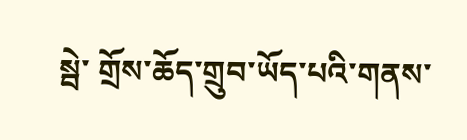སྦེ་ གྲོས་ཆོད་གྲུབ་ཡོད་པའི་གནས་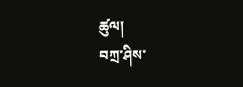ཚུལ།
བཀྲ་ཤིས་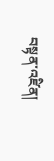བསྟན་འཛིན།